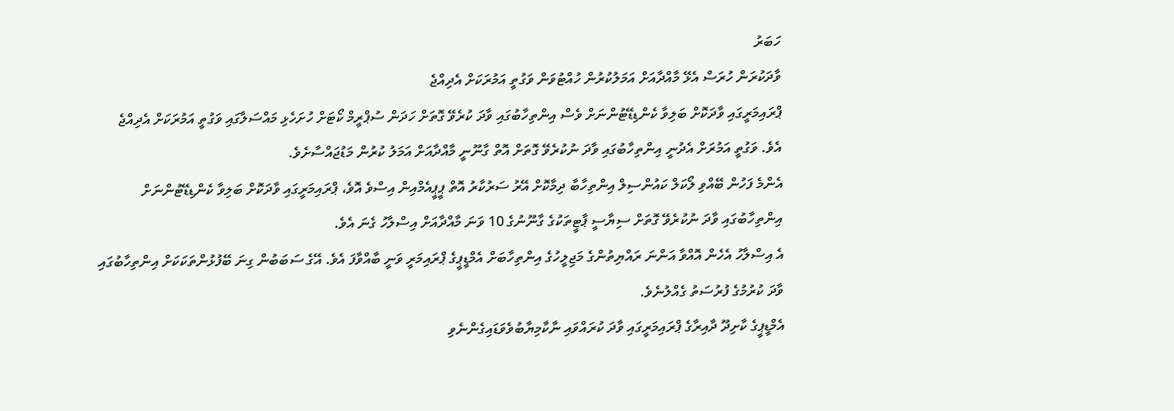ހަބަރު
ވާދަކުރަން ހުރަސް އެޅޭ މާއްދާއަށް އަމަލުކުރުން ހުއްޓުވަން ވަގުތީ އަމުރަކަށް އެދިއްޖެ
ޕްރައިމަރީގައި ވާދަކޮށް ބަލިވާ ކެންޑިޑޭޓުންނަށް ވެސް އިންތިހާބުގައި ވާދަ ކުރެވޭ ގޮތަށް ހަދަން ސުޕްރީމް ކޯޓަށް ހުށަހެޅި މައްސަލާގައި ވަގުތީ އަމުރަކަށް އެދިއްޖެ އެވެ. ވަގުތީ އަމުރަށް އެދުނީ އިންތިހާބުގައި ވާދަ ނުކުރެވޭ ގޮތަށް އޮތް ގާނޫނީ މާއްދާއަށް އަމަލު ކުރުން މަޑުޖައްސާށެވެ.
އެންމެ ފަހުން ބޭއްވި ލޯކަލް ކައުންސިލް އިންތިހާބާ ދިމާކޮށް އޭރު ސަރުކާރު އޮތް ޕީޕީއެމްއިން އިސްވެ އޮވެ، ޕްރައިމަރީގައި ވާދަކޮށް ބަލިވާ ކެންޑިޑޭޓުންނަށް އިންތިހާބުގައި ވާދަ ނުކުރެވޭ ގޮތަށް ސިޔާސީ ޕާޓީތަކުގެ ގާނޫނުގެ 10 ވަނަ މާއްދާއަށް އިސްލާހު ގެނަ އެވެ.
އެ އިސްލާހު އެހެން އޮއްވާ އަންނަ ރައްޔިތުންގެ މަޖިލީހުގެ އިންތިހާބަށް އެމްޑީޕީގެ ޕްރައިމަރީ ވަނީ ބާއްވާފަ އެވެ. އޭގެ ސަބަބުން ގިނަ ބޭފުޅުންތަކަކަށް އިންތިހާބުގައި ވާދަ ކުރުމުގެ ފުރުސަތު ގެއްލުނެވެ.
އެމްޑީޕީގެ ކާށިދޫ ދާއިރާގެ ޕްރައިމަރީގައި ވާދަ ކުރައްވައި ނާކާމިޔާބުވެވަޑައިގެންނެވި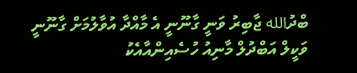ބްދުالله ޖާބިރު ވަނީ ގާނޫނީ އެ މާއްދާ އުވާލުމަށް ގާނޫނީ ވަކީލް އަބްދުލް މާނިއު ހުސެއިންއާއެކު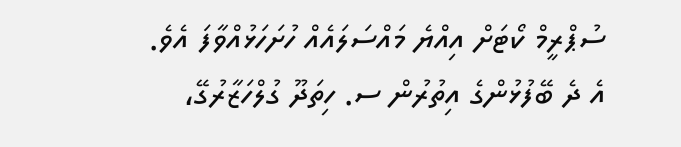ސުޕްރީމް ކޯޓަށް އިއްޔެ މައްސަލައެއް ހުށަހަޅުއްވާފަ އެވެ.
އެ ދެ ބޭފުޅުންގެ އިތުރުން ސ. ހިތަދޫ ގުލްހަޒާރުގޭ،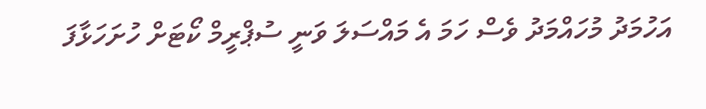އަހުމަދު މުހައްމަދު ވެސް ހަމަ އެ މައްސަލަ ވަނީ ސުޕްރީމް ކޯޓަށް ހުށަހަޅާފަ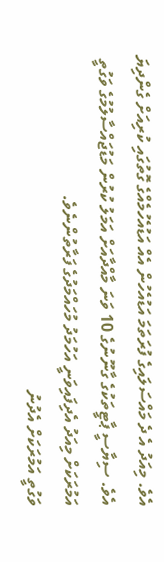އެވެ. މިއަދު އެ ދެ މައްސަލައިގެ ފުރަތަމަ އަޑުއެހުން އެއް އަޑުއެހުމެއްގެ ގޮތުގައި ކުރިއަށް ގެންދިޔަ އެވެ. ސިޔާސީ ޕާޓީތަކުގެ ގާނޫނުގެ 10 ވަނަ މާއްދާއަށް އަމަލު ކުރުން މަޑުޖައްސާލުމުގެ ވަގުތީ އަމުރަކަށް މިއަދު އެދިފައިވަނީ އަހުމަދު މުހައްމަދުގެ ފަރާތުންނެވެ.
ވަގުތީ އަމުރަކަށް އެދުނު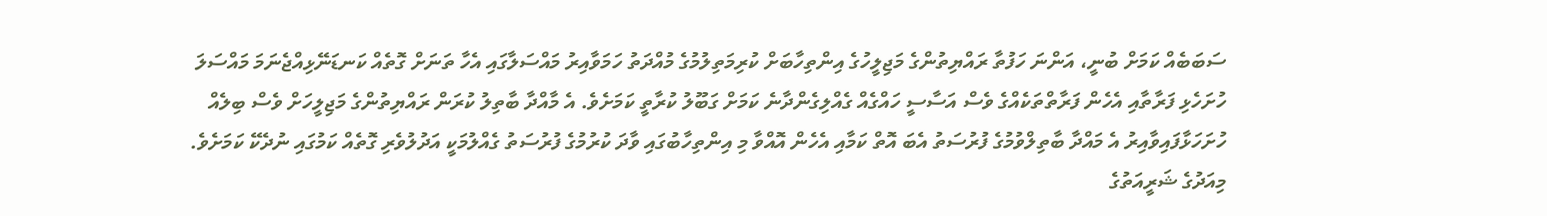ސަބަބެއް ކަމަށް ބުނީ، އަންނަ ހަފުތާ ރައްޔިތުންގެ މަޖިލީހުގެ އިންތިހާބަށް ކުރިމަތިލުމުގެ މުއްދަތު ހަމަވާއިރު މައްސަލާގައި އެހާ ތަނަށް ގޮތެއް ކަނޑަނޭޅިއްޖެނަމަ މައްސަލަ ހުށަހެޅި ފަރާތާއި އެހެން ފަރާތްތަކެއްގެ ވެސް އަސާސީ ހައްގެއް ގެއްލިގެންދާނެ ކަމަށް ގަބޫލު ކުރާތީ ކަމަށެވެ. އެ މާއްދާ ބާތިލު ކުރަން ރައްޔިތުންގެ މަޖިލީހަށް ވެސް ބިލެއް ހުށަހަޅާފައިވާއިރު އެ މައްދާ ބާތިލްވުމުގެ ފުރުސަތު އެބަ އޮތް ކަމާއި އެހެން އޮއްވާ މި އިންތިހާބުގައި ވާދަ ކުރުމުގެ ފުރުސަތު ގެއްލުމަކީ އަދުލުވެރި ގޮތެއް ކަމުގައި ނުދެކޭ ކަމަށެވެ.
މިއަދުގެ ޝަރީއަތުގެ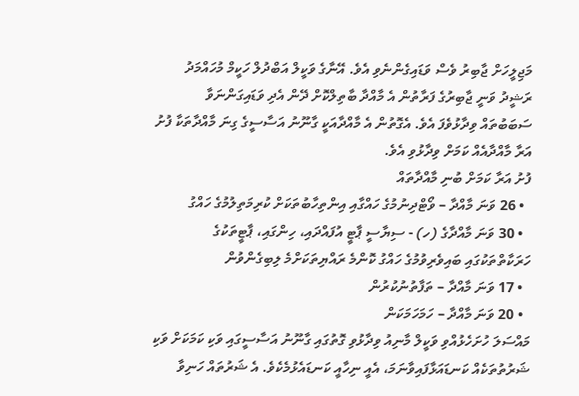މަޖިލީހަށް ޖާބިރު ވެސް ވަޑައިގެންނެވި އެވެ. އޭނާގެ ވަކީލް އަބްދުލް ހަކީމް މުހައްމަދު ރަޝީދު ވަނީ ޖާބިރުގެ ފަރާތުން އެ މާއްދާ ބާތިލްކޮށް ދޭން އެދި ވަޑައިގަންނަވާ ސަބަބުތައް ވިދާޅުވެފަ އެވެ. އެގޮތުން އެ މާއްދާއަކީ ގާނޫނު އަސާސީގެ ގިނަ މާއްދާތަކާ ފުށު އަރާ މާއްދާއެއް ކަމަށް ވިދާޅުވި އެވެ.
ފުށު އަރާ ކަމަށް ބުނި މާއްދާތައް
  • 26 ވަނަ މާއްދާ – ވޯޓްދިނުމުގެ ހައްގާއި އިންތިހާބުތަކަށް ކުރިމަތިލުމުގެ ހައްގު
  • 30 ވަނަ މާއްދާގެ (ހ) - ސިޔާސީ ޕާޓީ އުފައްދައި، ހިންގައި، ޕާޓީތަކުގެ ހަރަކާތްތަކުގައި ބައިވެރިވުމުގެ ހައްގު ކޮންމެ ރައްޔިތަކަށްމެ ލިބިގެންވުން
  • 17 ވަނަ މާއްދާ – ތަފާތުނުކުރުން
  • 20 ވަނަ މާއްދާ – ހަމަހަމަކަން
މައްސަލަ ހުށަހެޅުއްވި ވަކީލް މާނިއު ވިދާޅުވި ގޮތުގައި ގާނޫނު އަސާސީގައި ވަކި ކަމަކަށް ވަކި ޝަރުތުތަކެއް ކަނޑައަޅާފައިވާނަމަ، އެއީ ނިހާއީ ކަނޑައެޅުމެކެވެ. އެ ޝަރުތައް ހަނިވާ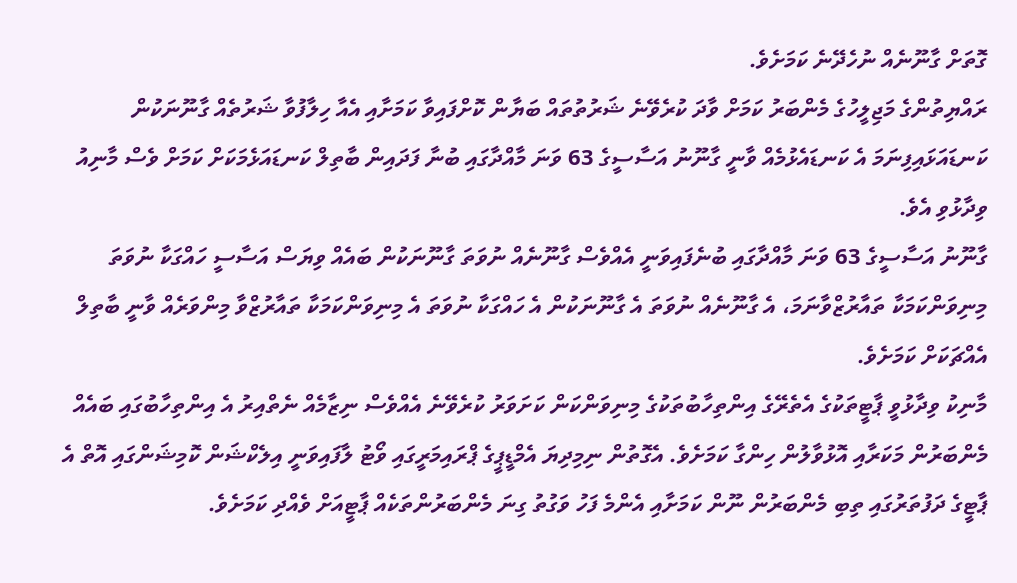ގޮތަށް ގާނޫނެއް ނުހެދޭނެ ކަމަށެވެ.
ރައްޔިތުންގެ މަޖިލީހުގެ މެންބަރު ކަމަށް ވާދަ ކުރެވޭނެ ޝަރުތުތައް ބަޔާން ކޮށްފައިވާ ކަމަށާއި އެއާ ހިލާފުވާ ޝަރުތެއް ގާނޫނަކުން ކަނޑައަޅައިފިނަމަ އެ ކަނޑައެޅުމެއް ވާނީ ގާނޫނު އަސާސީގެ 63 ވަނަ މާއްދާގައި ބުނާ ފަދައިން ބާތިލް ކަނޑައަޅެމަކަށް ކަމަށް ވެސް މާނިއު ވިދާޅުވި އެވެ.
ގާނޫނު އަސާސީގެ 63 ވަނަ މާއްދާގައި ބުނެފައިވަނީ އެއްވެސް ގާނޫނެއް ނުވަތަ ގާނޫނަކުން ބައެއް ވިޔަސް އަސާސީ ހައްގަކާ ނުވަތަ މިނިވަންކަމަކާ ތައާރުޒްވާނަމަ، އެ ގާނޫނެއް ނުވަތަ އެ ގާނޫނަކުން އެ ހައްގަކާ ނުވަތަ އެ މިނިވަންކަމަކާ ތައާރުޒްވާ މިންވަރެއް ވާނީ ބާތިލް އެއްޗަކަށް ކަމަށެވެ.
މާނިކު ވިދާޅުވީ ޕާޓީތަކުގެ އެތެރޭގެ އިންތިހާބުތަކުގެ މިނިވަންކަން ކަށަވަރު ކުރެވޭނެ އެއްވެސް ނިޒާމެއް ނެތްއިރު އެ އިންތިހާބުގައި ބައެއް މެންބަރުން މަކަރާއި އޮޅުވާލުން ހިންގާ ކަމަށެވެ. އެގޮތުން ނިމިދިޔަ އެމްޑީޕީގެ ޕްރައިމަރީގައި ވޯޓު ލާފައިވަނީ އިލެކްޝަން ކޮމިޝަންގައި އޮތް އެ ޕާޓީގެ ދަފުތަރުގައި ތިބި މެންބަރުން ނޫން ކަމަށާއި އެންމެ ފަހު ވަގުތު ގިނަ މެންބަރުންތަކެއް ޕާޓީއަށް ވެއްދި ކަމަށެވެ.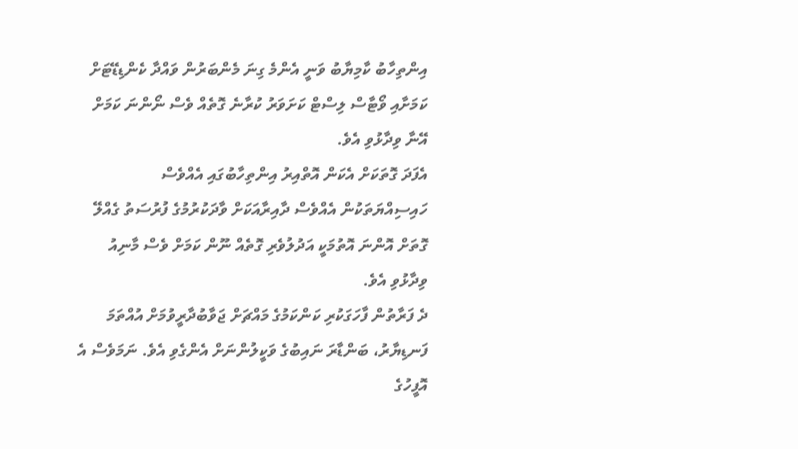އިންތިހާބު ކާމިޔާބު ވަނީ އެންމެ ގިނަ މެންބަރުން ވައްދާ ކެންޑިޑޭޓަށް ކަމަށާއި ވޯޓާސް ލިސްޓް ކަށަވަރު ކުރާނެ ގޮތެއް ވެސް ނޯންނަ ކަމަށް އޭނާ ވިދާޅުވި އެވެ.
އެފަދަ ގޮތަކަށް އެކަން އޮތްއިރު އިންތިހާބުގައި އެއްވެސް ހައިސިއްޔަތަކުން އެއްވެސް ދާއިރާއަކަށް ވާދަކުރުމުގެ ފުރުސަތު ގެއްލޭ ގޮތަށް އޮންނަ އޮތުމަކީ އަދުލުވެރި ގޮތެއް ނޫން ކަމަށް ވެސް މާނިއު ވިދާޅުވި އެވެ.
ދެ ފަރާތުން ފާހަގަކުރި ކަންކަމުގެ މައްޗަށް ޖަވާބުދާރީވުމަށް އުއްތަމަ ފަނޑިޔާރު، ބަންޑާރަ ނައިބުގެ ވަކީލުންނަށް އެންގެވި އެވެ. ނަމަވެސް އެ އޮފީހުގެ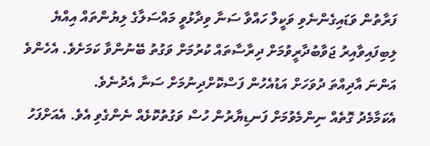ފަރާތުން ވަޑައިގެންނެވި ވަކީލް ހައްވާ ސަނާ ވިދާޅުވީ މައްސަލާގެ ލިޔުންތައް އިއްޔެ ލިބިފައިވާއިރު ޖަވާބުދާރީވުމަށް ދިރާސާތައް ކުރުމަށް ވަގުތު ބޭނުންވާ ކަމަށެވެ. އެހެންވެ އަންނަ އާދިއްތަ ދުވަހަށް އަޑުއެހުން ފަސްކޮށްދިނުމަށް ސަނާ އެދުނެވެ.
އެކަމާމެދު ގޮތެއް ނިންމެވުމަށް ފަނޑިޔާރުން ހުސް ވަގުތުކޮޅެއް ނެންގެވި އެވެ. އެއަށްފަހު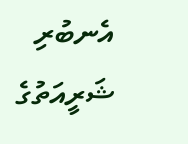އެނބުރި ޝަރީއަތުގެ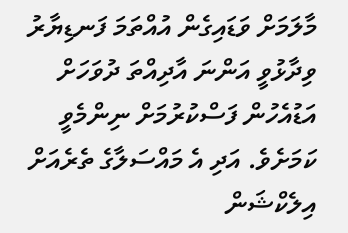މާލަމަށް ވަޑައިގެން އުއްތަމަ ފަނޑިޔާރު ވިދާޅުވީ އަންނަ އާދިއްތަ ދުވަހަށް އަޑުއެހުން ފަސްކުރުމަށް ނިންމެވީ ކަމަށެވެ. އަދި އެ މައްސަލާގެ ތެރެއަށް އިލެކްޝަން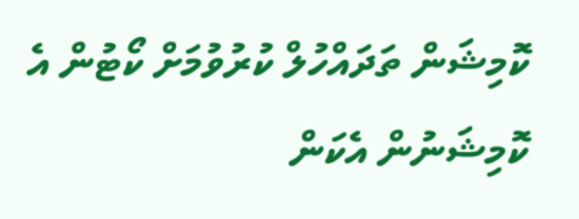ކޮމިޝަން ތަދައްހުލް ކުރުވުމަށް ކޯޓުން އެ ކޮމިޝަނުން އެކަން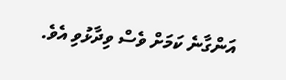އަންގާނެ ކަމަށް ވެސް ވިދާޅުވި އެވެ.